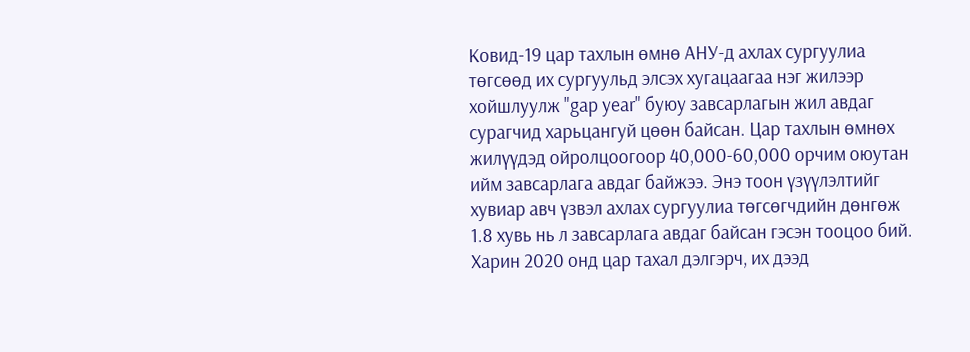Ковид-19 цар тахлын өмнө АНУ-д ахлах сургуулиа төгсөөд их сургуульд элсэх хугацаагаа нэг жилээр хойшлуулж "gap year" буюу завсарлагын жил авдаг сурагчид харьцангуй цөөн байсан. Цар тахлын өмнөх жилүүдэд ойролцоогоор 40,000-60,000 орчим оюутан ийм завсарлага авдаг байжээ. Энэ тоон үзүүлэлтийг хувиар авч үзвэл ахлах сургуулиа төгсөгчдийн дөнгөж 1.8 хувь нь л завсарлага авдаг байсан гэсэн тооцоо бий.
Харин 2020 онд цар тахал дэлгэрч, их дээд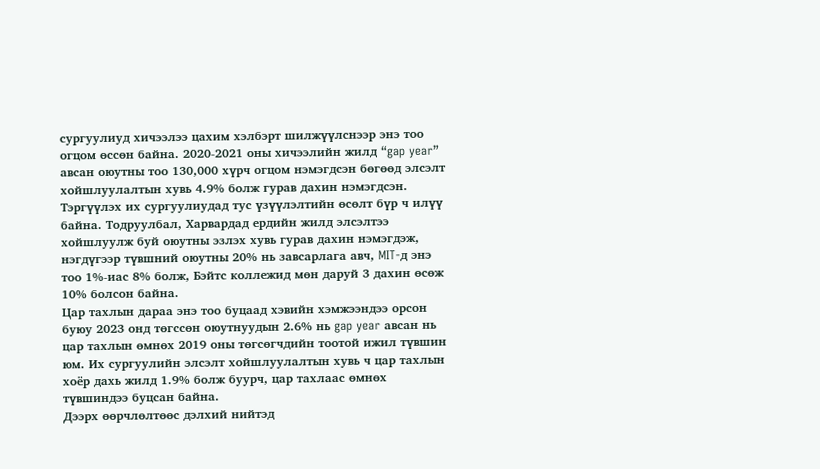сургуулиуд хичээлээ цахим хэлбэрт шилжүүлснээр энэ тоо огцом өссөн байна. 2020-2021 оны хичээлийн жилд “gap year” авсан оюутны тоо 130,000 хүрч огцом нэмэгдсэн бөгөөд элсэлт хойшлуулалтын хувь 4.9% болж гурав дахин нэмэгдсэн. Тэргүүлэх их сургуулиудад тус үзүүлэлтийн өсөлт бүр ч илүү байна. Тодруулбал, Харвардад ердийн жилд элсэлтээ хойшлуулж буй оюутны эзлэх хувь гурав дахин нэмэгдэж, нэгдүгээр түвшний оюутны 20% нь завсарлага авч, MIT-д энэ тоо 1%-иас 8% болж, Бэйтс коллежид мөн даруй 3 дахин өсөж 10% болсон байна.
Цар тахлын дараа энэ тоо буцаад хэвийн хэмжээндээ орсон буюу 2023 онд төгссөн оюутнуудын 2.6% нь gap year авсан нь цар тахлын өмнөх 2019 оны төгсөгчдийн тоотой ижил түвшин юм. Их сургуулийн элсэлт хойшлуулалтын хувь ч цар тахлын хоёр дахь жилд 1.9% болж буурч, цар тахлаас өмнөх түвшиндээ буцсан байна.
Дээрх өөрчлөлтөөс дэлхий нийтэд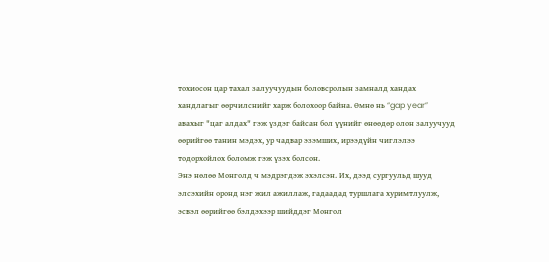тохиосон цар тахал залуучуудын боловсролын замналд хандах хандлагыг өөрчилснийг харж болохоор байна. Өмнө нь “gap year” авахыг "цаг алдах" гэж үздэг байсан бол үүнийг өнөөдөр олон залуучууд өөрийгөө танин мэдэх, ур чадвар эзэмших, ирээдүйн чиглэлээ тодорхойлох боломж гэж үзэх болсон.
Энэ нөлөө Монголд ч мэдрэгдэж эхэлсэн. Их, дээд сургуульд шууд элсэхийн оронд нэг жил ажиллаж, гадаадад туршлага хуримтлуулж, эсвэл өөрийгөө бэлдэхээр шийддэг Монгол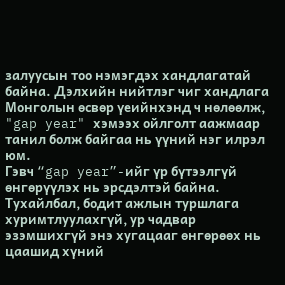залуусын тоо нэмэгдэх хандлагатай байна. Дэлхийн нийтлэг чиг хандлага Монголын өсвөр үеийнхэнд ч нөлөөлж, "gap year" хэмээх ойлголт аажмаар танил болж байгаа нь үүний нэг илрэл юм.
Гэвч “gap year”-ийг үр бүтээлгүй өнгөрүүлэх нь эрсдэлтэй байна. Тухайлбал, бодит ажлын туршлага хуримтлуулахгүй, ур чадвар эзэмшихгүй энэ хугацааг өнгөрөөх нь цаашид хүний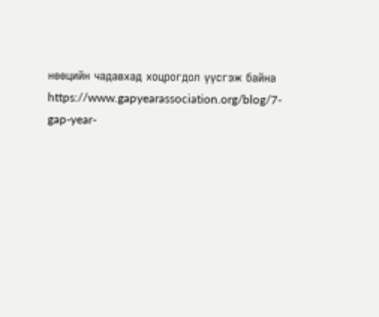нөөцийн чадавхад хоцрогдол үүсгэж байна
https://www.gapyearassociation.org/blog/7-gap-year-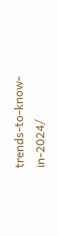trends-to-know-in-2024/